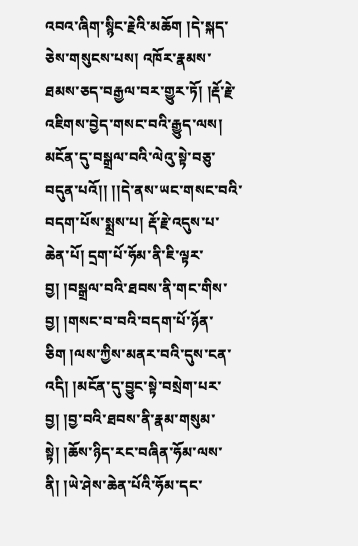འབའ་ཞིག་སྙིང་རྗེའི་མཆོག །དེ་སྐད་ཅེས་གསུངས་པས། འཁོར་རྣམས་ཐམས་ཅད་བརྒྱལ་བར་གྱུར་ཏོ། །རྡོ་རྗེ་འཇིགས་བྱེད་གསང་བའི་རྒྱུད་ལས། མངོན་དུ་བསྒྲལ་བའི་ལེའུ་སྟེ་བཅུ་བདུན་པའོ།། །།དེ་ནས་ཡང་གསང་བའི་བདག་པོས་སྨྲས་པ། རྡོ་རྗེ་འདུས་པ་ཆེན་པོ། དྲག་པོ་ཧོམ་ནི་ཇི་ལྟར་བྱ། །བསྒྲལ་བའི་ཐབས་ནི་གང་གིས་བྱ། །གསང་བ་བའི་བདག་པོ་ཉོན་ཅིག །ལས་ཀྱིས་མནར་བའི་དུས་ངན་འདི། །མངོན་དུ་བྱུང་སྟེ་བསྲེག་པར་བྱ། །བྱ་བའི་ཐབས་ནི་རྣམ་གསུམ་སྟེ། །ཆོས་ཉིད་རང་བཞིན་ཧོམ་ལས་ནི། །ཡེ་ཤེས་ཆེན་པོའི་ཧོམ་དང་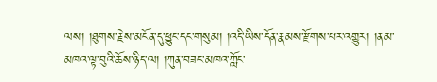ལས། །ཐུགས་རྗེས་མངོན་དུ་ཕྱུང་དང་གསུམ། །འདི་ཡིས་དོན་རྣམས་རྫོགས་པར་འགྱུར། །ནམ་མཁའ་ལྟ་བུའི་ཆོས་ཉིད་ལ། །ཀུན་བཟང་མཁའ་ཀློང་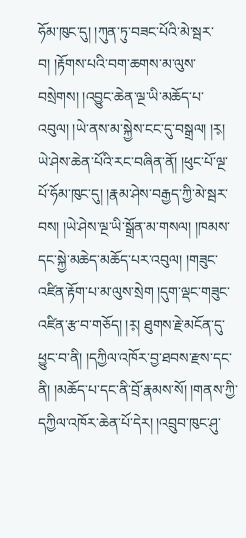ཧོམ་ཁུང་དུ། །ཀུན་ཏུ་བཟང་པོའི་མེ་སྦར་བ། །རྟོགས་པའི་བག་ཆགས་མ་ལུས་བསྲེགས། །འབྱུང་ཆེན་ལྔ་ཡི་མཆོད་པ་འབུལ། །ཡེ་ནས་མ་སྐྱེས་ངང་དུ་བསྒྲལ། །ར༷། ཡེ་ཤེས་ཆེན་པོའི་རང་བཞིན་ནོ། །ཕུང་པོ་ལྔ་པོ་ཧོམ་ཁུང་དུ། །རྣམ་ཤེས་བརྒྱད་ཀྱི་མེ་སྦར་བས། །ཡེ་ཤེས་ལྔ་ཡི་སྒྲོན་མ་གསལ། །ཁམས་དང་སྐྱེ་མཆེད་མཆོད་པར་འབུལ། །གཟུང་འཛིན་རྟོག་པ་མ་ལུས་སྲེག །དུག་ལྡང་གཟུང་འཛིན་རྩ་བ་གཅོད། །ར༷། ཐུགས་རྗེ་མངོན་དུ་ཕྱུང་བ་ནི། །དཀྱིལ་འཁོར་བྱ་ཐབས་རྫས་དང་ནི། །མཆོད་པ་དང་ནི་བྲོ་རྣམས་སོ། །གནས་ཀྱི་དཀྱིལ་འཁོར་ཆེན་པོ་དེར། །འབྲུབ་ཁུང་ཤུ་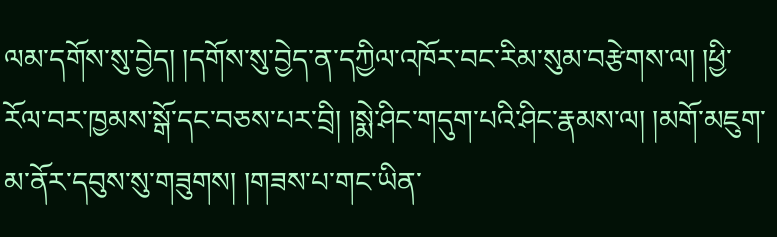ལམ་དགོས་སུ་བྱེད། །དགོས་སུ་བྱེད་ན་དཀྱིལ་འཁོར་བང་རིམ་སུམ་བརྩེགས་ལ། །ཕྱི་རོལ་བར་ཁྱམས་སྒོ་དང་བཅས་པར་བྲི། །སྨེ་ཤིང་གདུག་པའི་ཤིང་རྣམས་ལ། །མགོ་མཇུག་མ་ནོར་དབུས་སུ་གཟུགས། །གཟས་པ་གང་ཡིན་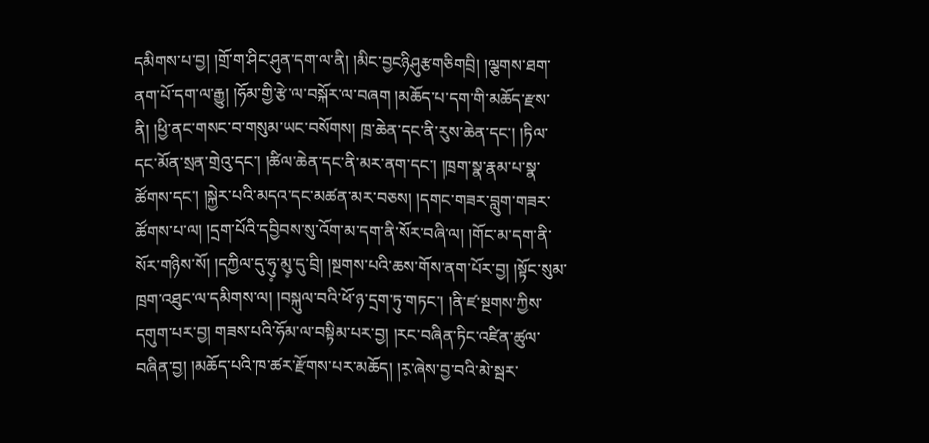དམིགས་པ་བྱ། །གྲོ་ག་ཤིང་ཤུན་དག་ལ་ནི། །མིང་བྱངཉིཤུརྩགཅིགབྲི། །ལྕགས་ཐག་ནག་པོ་དག་ལ་རྒྱུ། །ཧོམ་གྱི་རྩེ་ལ་བསྐོར་ལ་བཞག །མཆོད་པ་དག་གི་མཆོད་རྫས་ནི། །ཕྱི་ནང་གསང་བ་གསུམ་ཡང་བསོགས། ཁྲ་ཆེན་དང་ནི་རུས་ཆེན་དང་། །ཏིལ་དང་མོན་སྲན་གྲེའུ་དང་། །ཚིལ་ཆེན་དང་ནི་མར་ནག་དང་། །ཁྲག་སྣ་རྣམ་པ་སྣ་ཚོགས་དང་། །སྐྱེར་པའི་མདའ་དང་མཚན་མར་བཅས། །དགང་གཟར་བླུག་གཟར་ཚོགས་པ་ལ། །དྲག་པོའི་དབྱིབས་སུ་འོག་མ་དག་ནི་སོར་བཞི་ལ། །གོང་མ་དག་ནི་སོར་གཉིས་སོ། །དཀྱིལ་དུ་ཧུ༷་མུ༷་དུ་བྲི། །སྔགས་པའི་ཆས་གོས་ནག་པོར་བྱ། །སྟོང་སུམ་ཁྲག་འཐུང་ལ་དམིགས་ལ། །བསྐུལ་བའི་ཕོ་ཉ་དྲག་ཏུ་གཏང་། །ནི་ཛ་སྔགས་ཀྱིས་དགུག་པར་བྱ། གཟས་པའི་ཧོམ་ལ་བསྟིམ་པར་བྱ། །རང་བཞིན་ཏིང་འཛིན་ཚུལ་བཞིན་བྱ། །མཆོད་པའི་ཁ་ཚར་རྫོགས་པར་མཆོད། །ར༷་ཞེས་བྱ་བའི་མེ་སྦར་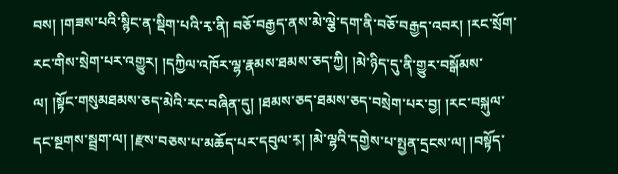བས། །གཟས་པའི་སྙིང་ན་སྡིག་པའི་རྭ་ནི། བཅོ་བརྒྱད་ནས་མེ་ལྕེ་དག་ནི་བཅོ་བརྒྱད་འབར། །རང་སྲོག་རང་གིས་སྲེག་པར་འགྱུར། །དཀྱིལ་འཁོར་ལྷ་རྣམས་ཐམས་ཅད་ཀྱི། །མེ་ཉིད་དུ་ནི་གྱུར་བསྒོམས་ལ། །སྟོང་གསུམཐམས་ཅད་མེའི་རང་བཞིན་དུ། །ཐམས་ཅད་ཐམས་ཅད་བསྲེག་པར་བྱ། །རང་བསྐུལ་དང་སྔགས་སྦྲག་ལ། །རྫས་བཅས་པ་མཆོད་པར་དབུལ་ར༷། །མེ་ལྷའི་དགྱེས་པ་སྤྱན་དྲངས་ལ། །བསྟོད་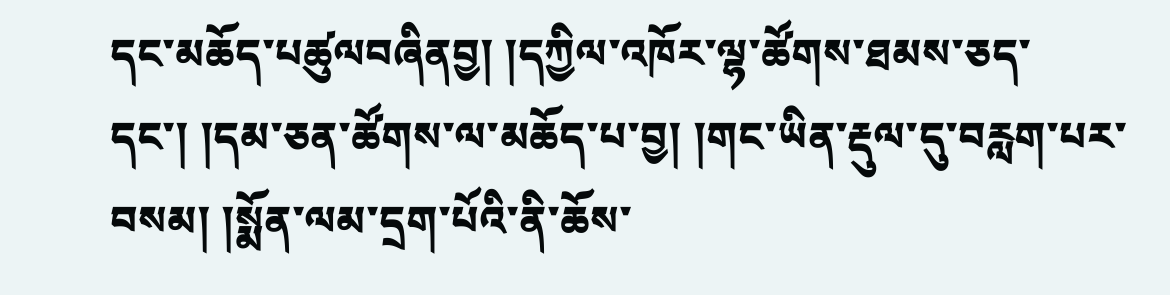དང་མཆོད་པཚུལབཞིནབྱ། །དཀྱིལ་འཁོར་ལྷ་ཚོགས་ཐམས་ཅད་དང་། །དམ་ཅན་ཚོགས་ལ་མཆོད་པ་བྱ། །གང་ཡིན་རྡུལ་དུ་བརླག་པར་བསམ། །སྨོན་ལམ་དྲག་པོའི་ནི་ཆོས་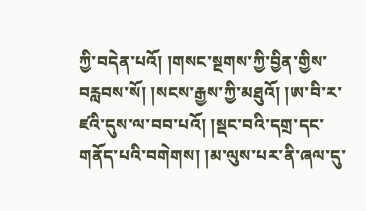ཀྱི་བདེན་པའོ། །གསང་སྔགས་ཀྱི་བྱིན་གྱིས་བརླབས་སོ། །སངས་རྒྱས་ཀྱི་མཐུའོ། །ཨ་བི་ར་ཛའི་དུས་ལ་བབ་པའོ། །སྡང་བའི་དགྲ་དང་གནོད་པའི་བགེགས། །མ་ལུས་པར་ནི་ཞལ་དུ་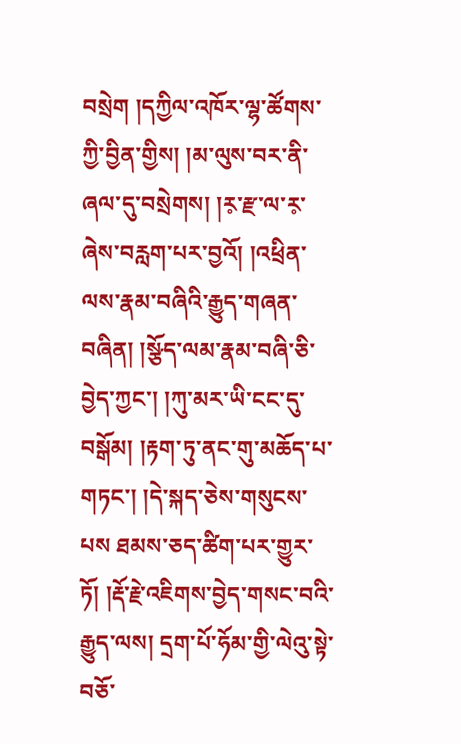བསྲེག །དཀྱིལ་འཁོར་ལྷ་ཚོགས་ཀྱི་བྱིན་གྱིས། །མ་ལུས་བར་ནི་ཞལ་དུ་བསྲེགས། །ར༷་རྫ་ལ་ར༷་ཞེས་བརླག་པར་བྱའོ། །འཕྲིན་ལས་རྣམ་བཞིའི་རྒྱུད་གཞན་བཞིན། །སྩོད་ལམ་རྣམ་བཞི་ཅི་བྱེད་ཀྱང་། །ཀུ་མར་ཡི་ངང་དུ་བསྒོམ། །རྟག་ཏུ་ནང་གུ་མཆོད་པ་གཏང་། །དེ་སྐད་ཅེས་གསུངས་པས ཐམས་ཅད་ཚིག་པར་གྱུར་ཏོ། །རྡོ་རྗེ་འཇིགས་བྱེད་གསང་བའི་རྒྱུད་ལས། དྲག་པོ་ཧོམ་གྱི་ལེའུ་སྟེ་བཅོ་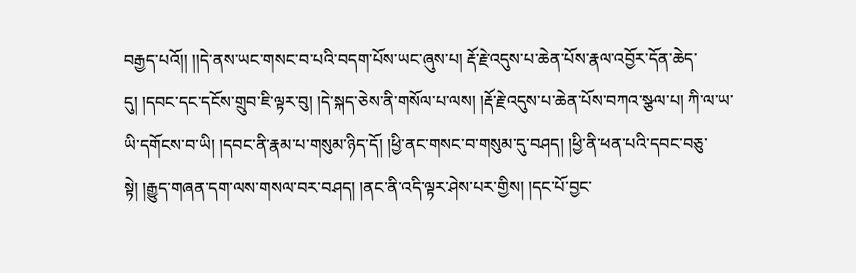བརྒྱད་པའོ།། །།དེ་ནས་ཡང་གསང་བ་པའི་བདག་པོས་ཡང་ཞུས་པ། རྡོ་རྗེ་འདུས་པ་ཆེན་པོས་རྣལ་འབྱོར་དོན་ཆེད་དུ། །དབང་དང་དངོས་གྲུབ་ཇི་ལྟར་བུ། །དེ་སྐད་ཅེས་ནི་གསོལ་པ་ལས། །རྡོ་རྗེ་འདུས་པ་ཆེན་པོས་བཀའ་སྩལ་པ། ཀི་ལ་ཡ་ཡི་དགོངས་བ་ཡི། །དབང་ནི་རྣམ་པ་གསུམ་ཉིད་དོ། །ཕྱི་ནང་གསང་བ་གསུམ་དུ་བཤད། །ཕྱི་ནི་ཕན་པའི་དབང་བཅུ་སྟེ། །རྒྱུད་གཞན་དག་ལས་གསལ་བར་བཤད། །ནང་ནི་འདི་ལྟར་ཤེས་པར་གྱིས། །དང་པོ་བྱང་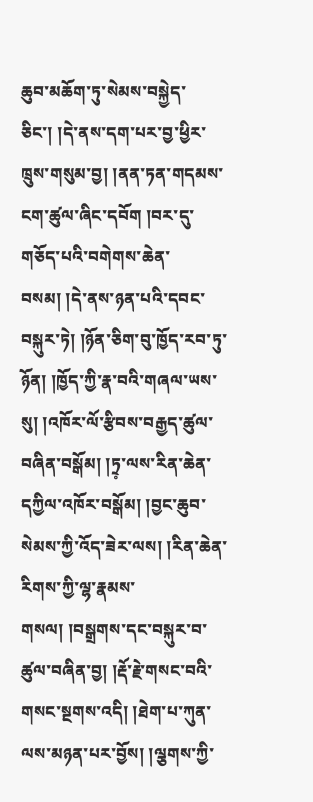ཆུབ་མཆོག་ཏུ་སེམས་བསྐྱེད་ཅིང་། །དེ་ནས་དག་པར་བྱ་ཕྱིར་ཁྲུས་གསུམ་བྱ། །ནན་ཏན་གདམས་ངག་ཚུལ་ཞིང་དབོག །བར་དུ་གཅོད་པའི་བགེགས་ཆེན་བསམ། །དེ་ནས་ཉན་པའི་དབང་བསྐུར་ཏེ། །ཉོན་ཅིག་བུ་ཁྱོད་རབ་ཏུ་ཉོན། །ཁྱོད་ཀྱི་རྣ་བའི་གཞལ་ཡས་སུ། །འཁོར་ལོ་རྩིབས་བརྒྱད་ཚུལ་བཞིན་བསྒོམ། །ཏྲ༷་ལས་རིན་ཆེན་དཀྱིལ་འཁོར་བསྒོམ། །བྱང་ཆུབ་སེམས་ཀྱི་འོད་ཟེར་ལས། །རིན་ཆེན་རིགས་ཀྱི་ལྷ་རྣམས་གསལ། །བསྒྲགས་དང་བསྐུར་བ་ཚུལ་བཞིན་བྱ། །རྡོ་རྗེ་གསང་བའི་གསང་སྔགས་འདི། །ཐེག་པ་ཀུན་ལས་མཉན་པར་བྱོས། །ལྕགས་ཀྱི་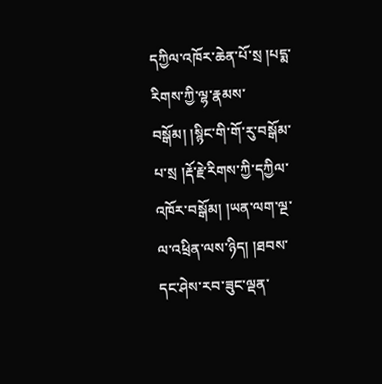དཀྱིལ་འཁོར་ཆེན་པོ་སྲ །པདྨ་རིགས་ཀྱི་ལྷ་རྣམས་བསྒོམ། །སྙིང་གི་གོ་རུ་བསྒོམ་པ་སྲ །རྡོ་རྗེ་རིགས་ཀྱི་དཀྱིལ་འཁོར་བསྒོམ། །ཡན་ལག་ལྔ་ལ་འཕྲིན་ལས་ཉིད། །ཐབས་དང་ཤེས་རབ་ཟུང་ལྡན་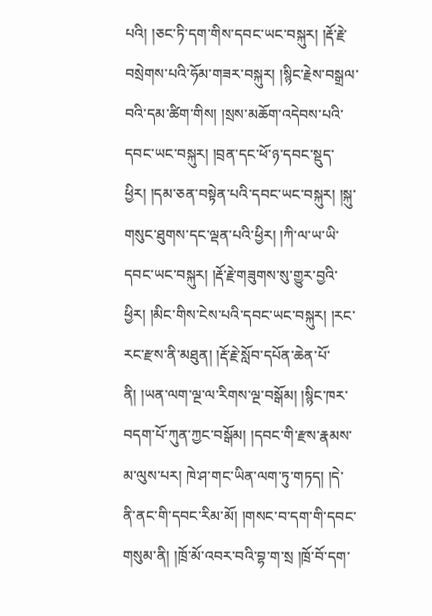པའི། །ཅང་ཏི་དག་གིས་དབང་ཡང་བསྐུར། །རྡོ་རྗེ་བསྲེགས་པའི་ཧོམ་གཟར་བསྐུར། །སྙིང་རྗེས་བསྒྲལ་བའི་དམ་ཚིག་གིས། །སྲས་མཆོག་འདེབས་པའི་དབང་ཡང་བསྐུར། །བྲན་དང་ཕོ་ཉ་དབང་སྡུད་ཕྱིར། །དམ་ཅན་བསྟེན་པའི་དབང་ཡང་བསྐུར། །སྐུ་གསུང་ཐུགས་དང་ལྡན་པའི་ཕྱིར། །ཀི་ལ་ཡ་ཡི་དབང་ཡང་བསྐུར། །རྡོ་རྗེ་གཟུགས་སུ་གྱུར་བྱའི་ཕྱིར། །མིང་གིས་ངེས་པའི་དབང་ཡང་བསྐུར། །རང་རང་རྫས་ནི་མཐུན། །རྡོ་རྗེ་སློབ་དཔོན་ཆེན་པོ་ནི། །ཡན་ལག་ལྔ་ལ་རིགས་ལྔ་བསྒོམ། །སྙིང་ཁར་བདག་པོ་ཀུན་ཀྱང་བསྒོམ། །དབང་གི་རྫས་རྣམས་མ་ལུས་པར། ཁེ་ཤ་གང་ཡིན་ལག་ཏུ་གཏད། །དེ་ནི་ནང་གི་དབང་རིམ་མོ། །གསང་བ་དག་གི་དབང་གསུམ་ནི། །ཁྲོ་མོ་འབར་བའི་བྷ་ག་སྲ །ཁྲོ་བོ་དག་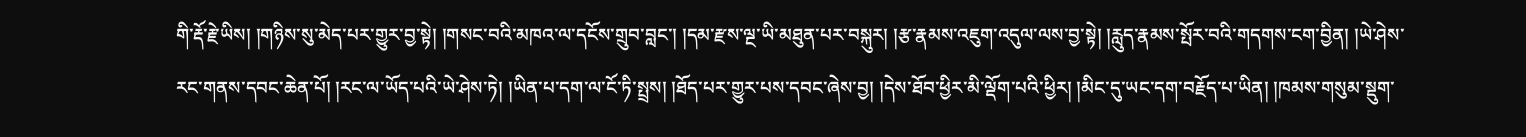གི་རྡོ་རྗེ་ཡིས། །གཉིས་སུ་མེད་པར་གྱུར་བྱ་སྟེ། །གསང་བའི་མཁའ་ལ་དངོས་གྲུབ་བླང་། །དམ་རྫས་ལྔ་ཡི་མཐུན་པར་བསྐུར། །རྩ་རྣམས་འཇུག་འདུལ་ལས་བྱ་སྟེ། །རླུད་རྣམས་སྤོར་བའི་གདགས་ངག་བྱིན། །ཡེ་ཤེས་རང་གནས་དབང་ཆེན་པོ། །རང་ལ་ཡོད་པའི་ཡེ་ཤེས་ཏེ། །ཡིན་པ་དག་ལ་ངོ་ཏི་སྤྲས། །ཐོད་པར་གྱུར་པས་དབང་ཞེས་བྱ། །དེས་ཐོབ་ཕྱིར་མི་ལྡོག་པའི་ཕྱིར། །མིང་དུ་ཡང་དག་བརྗོད་པ་ཡིན། །ཁམས་གསུམ་སྡུག་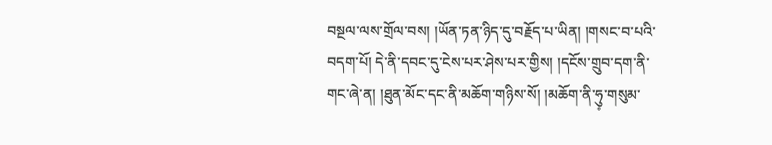བསྔལ་ལས་གྲོལ་བས། །ཡོན་ཏན་ཉིད་དུ་བརྗོད་པ་ཡིན། །གསང་བ་པའི་བདག་པོ། དེ་ནི་དབང་དུ་ངེས་པར་ཤེས་པར་གྱིས། །དངོས་གྲུབ་དག་ནི་གང་ཞེ་ན། །ཐུན་མོང་དང་ནི་མཆོག་གཉིས་སོ། །མཆོག་ནི་ཧུ༷་གསུམ་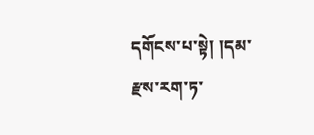དགོངས་པ་སྟེ། །དམ་རྫས་རག་ཏ་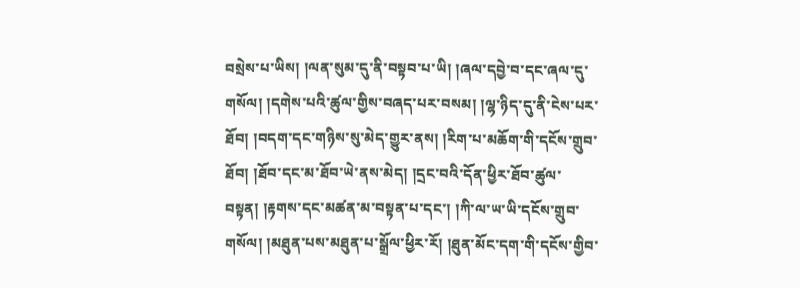བསྲེས་པ་ཡིས། །ལན་སུམ་དུ་ནི་བསྟབ་པ་ཡི། །ཞལ་དབྱེ་བ་དང་ཞལ་དུ་གསོལ། །དགེས་པའི་ཚུལ་གྱིས་བཞད་པར་བསམ། །ལྷ་ཉིད་དུ་ནི་ངེས་པར་ཐོབ། །བདག་དང་གཉིས་སུ་མེད་གྱུར་ནས། །རིག་པ་མཆོག་གི་དངོས་གྲུབ་ཐོབ། །ཐོབ་དང་མ་ཐོབ་ཡེ་ནས་མེད། །དྲང་བའི་དོན་ཕྱིར་ཐོབ་ཚུལ་བསྟན། །རྟགས་དང་མཚན་མ་བསྟན་པ་དང་། །ཀི་ལ་ཡ་ཡི་དངོས་གྲུབ་གསོལ། །མཐུན་པས་མཐུན་པ་སྒྲོལ་ཕྱིར་རོ། །ཐུན་མོང་དག་གི་དངོས་གྱིབ་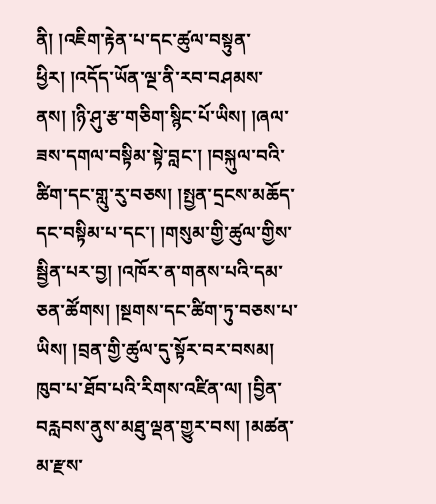ནི། །འཇིག་རྟེན་པ་དང་ཚུལ་བསྟུན་ཕྱིར། །འདོད་ཡོན་ལྔ་ནི་རབ་བཤམས་ནས། །ཉི་ཤུ་རྩ་གཅིག་སྙིང་པོ་ཡིས། །ཞལ་ཟས་དགལ་བསྟིམ་སྟེ་བླང་། །བསྐུལ་བའི་ཚིག་དང་གླུ་རུ་བཅས། །སྤྱན་དྲངས་མཆོད་དང་བསྟིམ་པ་དང་། །གསུམ་གྱི་ཚུལ་གྱིས་སྦྱིན་པར་བྱ། །འཁོར་ན་གནས་པའི་དམ་ཅན་ཚོགས། །སྔགས་དང་ཚིག་ཏུ་བཅས་པ་ཡིས། །བྲན་གྱི་ཚུལ་དུ་སྟོར་བར་བསམ། ཁུབ་པ་ཐོབ་པའི་རིགས་འཛིན་ལ། །བྱིན་བརླབས་ནུས་མཐུ་ལྡན་གྱུར་བས། །མཚན་མ་རྫས་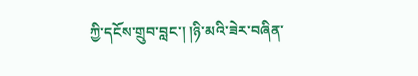ཀྱི་དངོས་གྲུབ་བླང་། །ཉི་མའི་ཟེར་བཞིན་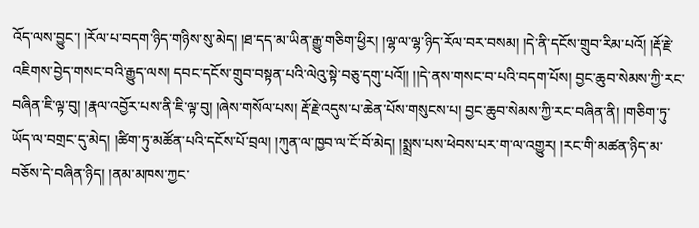འོད་ལས་བྱུང་། །རོལ་པ་བདག་ཉིད་གཉིས་སུ་མེད། །ཐ་དད་མ་ཡིན་རྒྱུ་གཅིག་ཕྱིར། །ལྷ་ལ་ལྷ་ཉིད་རོལ་བར་བསམ། །དེ་ནི་དངོས་གྲུབ་རིམ་པའོ། །རྡོ་རྗེ་འཇིགས་བྱེད་གསང་བའི་རྒྱུད་ལས། དབང་དངོས་གྲུབ་བསྟན་པའི་ལེའུ་སྟེ་བཅུ་དགུ་པའོ།། །།དེ་ནས་གསང་བ་པའི་བདག་པོས། བྱང་ཆུབ་སེམས་ཀྱི་རང་བཞིན་ཇི་ལྟ་བུ། །རྣལ་འབྱོར་པས་ནི་ཇི་ལྟ་བུ། །ཞེས་གསོལ་པས། རྡོ་རྗེ་འདུས་པ་ཆེན་པོས་གསུངས་པ། བྱང་ཆུབ་སེམས་ཀྱི་རང་བཞིན་ནི། །གཅིག་ཏུ་ཡོད་ལ་བགྲང་དུ་མེད། །ཚིག་ཏུ་མཚོན་པའི་དངོས་པོ་བྲལ། །ཀུན་ལ་ཁྱབ་ལ་ངོ་བོ་མེད། །སྨྲས་པས་ཕེབས་པར་ག་ལ་འགྱུར། །རང་གི་མཚན་ཉིད་མ་བཅོས་དེ་བཞིན་ཉིད། །ནམ་མཁས་ཀྱང་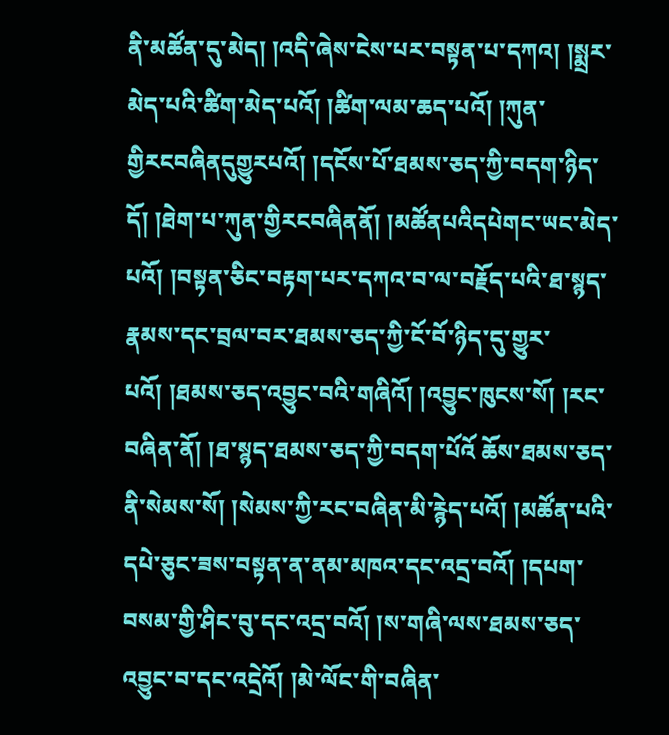ནི་མཚོན་དུ་མེད། །འདི་ཞེས་ངེས་པར་བསྟན་པ་དཀའ། །སྨྲར་མེད་པའི་ཚིག་མེད་པའོ། །ཚིག་ལམ་ཆད་པའོ། །ཀུན་གྱིརངབཞིནདུགྱུརཔའོ། །དངོས་པོ་ཐམས་ཅད་ཀྱི་བདག་ཉིད་དོ། །ཐེག་པ་ཀུན་གྱིརངབཞིནནོ། །མཚོནཔའིདཔེགང་ཡང་མེད་པའོ། །བསྟན་ཅིང་བརྟག་པར་དཀའ་བ་ལ་བརྗོད་པའི་ཐ་སྙད་རྣམས་དང་བྲལ་བར་ཐམས་ཅད་ཀྱི་ངོ་བོ་ཉིད་དུ་གྱུར་པའོ། །ཐམས་ཅད་འབྱུང་བའི་གཞིའོ། །འབྱུང་ཁུངས་སོ། །རང་བཞིན་ནོ། །ཐ་སྙད་ཐམས་ཅད་ཀྱི་བདག་པོའོ ཆོས་ཐམས་ཅད་ནི་སེམས་སོ། །སེམས་ཀྱི་རང་བཞིན་མི་རྙེད་པའོ། །མཚོན་པའི་དཔེ་ཅུང་ཟས་བསྟན་ན་ནམ་མཁའ་དང་འདྲ་བའོ། །དཔག་བསམ་གྱི་ཤིང་བུ་དང་འདྲ་བའོ། །ས་གཞི་ལས་ཐམས་ཅད་འབྱུང་བ་དང་འདྲེའོ། །མེ་ལོང་གི་བཞིན་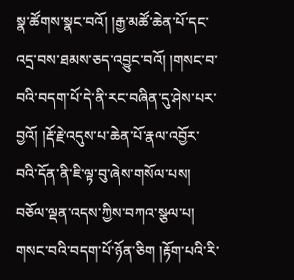སྣ་ཚོགས་སྣང་བའོ། །རྒྱ་མཚོ་ཆེན་པོ་དང་འདྲ་བས་ཐམས་ཅད་འབྱུང་བའོ། །གསང་བ་བའི་བདག་པོ་དེ་ནི་རང་བཞིན་དུ་ཤེས་པར་བྱའོ། །རྡོ་རྗེ་འདུས་པ་ཆེན་པོ་རྣལ་འབྱོར་བའི་དོན་ནི་ཇི་ལྟ་བུ་ཞེས་གསོལ་པས། བཅོལ་ལྡན་འདས་ཀྱིས་བཀའ་སྩལ་པ། གསང་བའི་བདག་པོ་ཉོན་ཅིག །རྟོག་པའི་རི་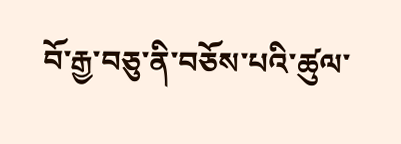བོ་རྒྱ་བཅུ་ནི་བཅོས་པའི་ཚུལ་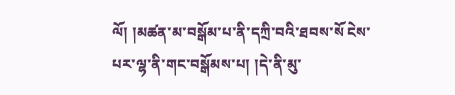ལོ། །མཚན་མ་བསྒོམ་པ་ནི་དཀྲི་བའི་ཐབས་སོ ངེས་པར་ལྷ་ནི་གང་བསྒོམས་པ། །དེ་ནི་མུ་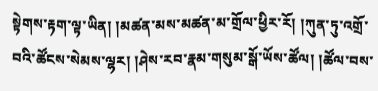སྟེགས་རྟག་ལྟ་ཡིན། །མཚན་མས་མཚན་མ་གྲོལ་ཕྱིར་རོ། །ཀུན་ཏུ་འགྲོ་བའི་ཚོངས་སེམས་ལྷར། །ཤེས་རབ་རྣམ་གསུམ་སྒོ་ཡོས་ཚོལ། །ཚོལ་བས་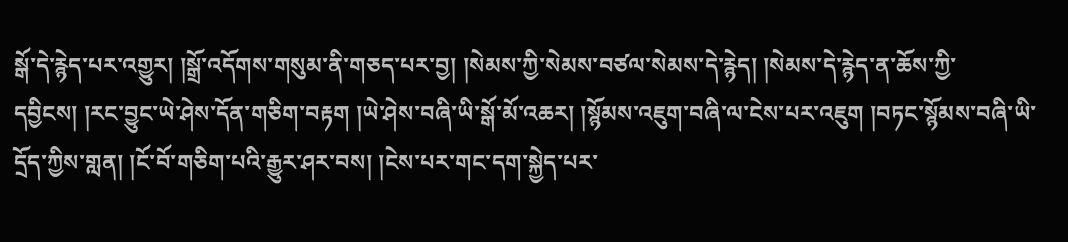སྒོ་དེ་རྙེད་པར་འགྱུར། །སྒྲོ་འདོགས་གསུམ་ནི་གཅད་པར་བྱ། །སེམས་ཀྱི་སེམས་བཙལ་སེམས་དེ་རྙེད། །སེམས་དེ་རྙེད་ན་ཆོས་ཀྱི་དབྱིངས། །རང་བྱུང་ཡེ་ཤེས་དོན་གཅིག་བརྟག །ཡེ་ཤེས་བཞི་ཡི་སྒོ་མོ་འཆར། །སྙོམས་འཇུག་བཞི་ལ་ངེས་པར་འཇུག །བཏང་སྙོམས་བཞི་ཡི་དྲོད་ཀྱིས་གླན། །ངོ་བོ་གཅིག་པའི་རྒྱུར་ཤར་བས། །ངེས་པར་གང་དག་སྐྱེད་པར་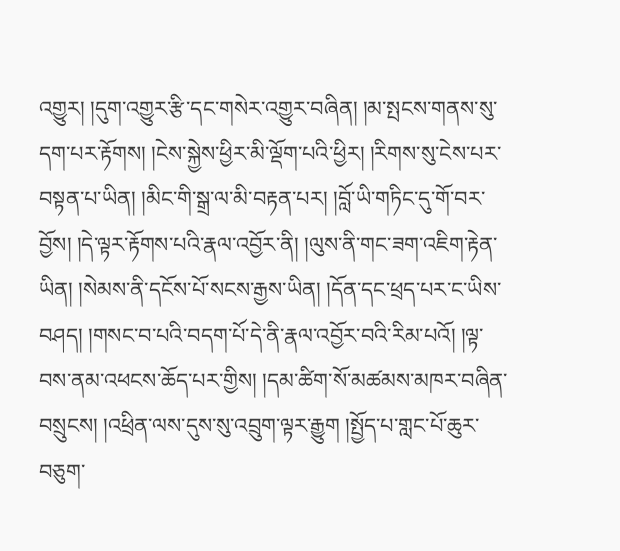འགྱུར། །དུག་འགྱུར་རྩི་དང་གསེར་འགྱུར་བཞིན། །མ་སྤངས་གནས་སུ་དག་པར་རྟོགས། །ངེས་སྐྱེས་ཕྱིར་མི་ལྡོག་པའི་ཕྱིར། །རིགས་སུ་ངེས་པར་བསྟན་པ་ཡིན། །མིང་གི་སྒྲ་ལ་མི་བརྟན་པར། །བློ་ཡི་གཏིང་དུ་གོ་བར་བྱོས། །དེ་ལྟར་རྟོགས་པའི་རྣལ་འབྱོར་ནི། །ལུས་ནི་གང་ཟག་འཇིག་རྟེན་ཡིན། །སེམས་ནི་དངོས་པོ་སངས་རྒྱས་ཡིན། །དོན་དང་ཕྲད་པར་ང་ཡིས་བཤད། །གསང་བ་པའི་བདག་པོ་དེ་ནི་རྣལ་འབྱོར་བའི་རིམ་པའོ། །ལྟ་བས་ནམ་འཕངས་ཆོད་པར་གྱིས། །དམ་ཚིག་སོ་མཚམས་མཁར་བཞིན་བསྲུངས། །འཕྲིན་ལས་དུས་སུ་འབྲུག་ལྟར་རྒྱུག །སྤྱོད་པ་གླང་པོ་ཆུར་བཅུག་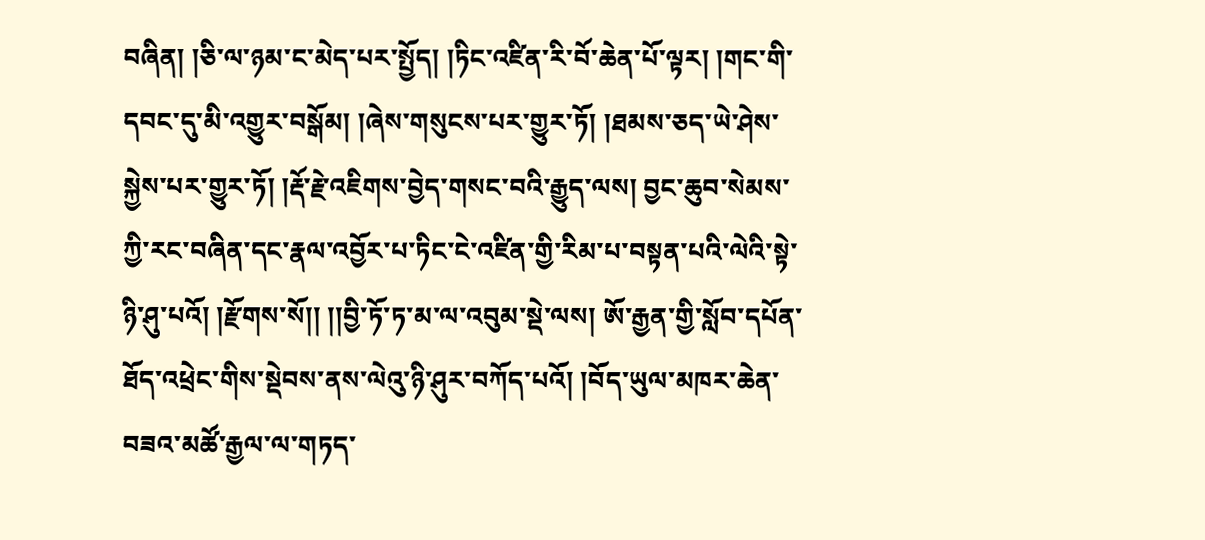བཞིན། །ཅི་ལ་ཉམ་ང་མེད་པར་སྤྱོད། །ཏིང་འཛིན་རི་བོ་ཆེན་པོ་ལྟར། །གང་གི་དབང་དུ་མི་འགྱུར་བསྒོམ། །ཞེས་གསུངས་པར་གྱུར་ཏོ། །ཐམས་ཅད་ཡེ་ཤེས་སྐྱེས་པར་གྱུར་ཏོ། །རྡོ་རྗེ་འཇིགས་བྱེད་གསང་བའི་རྒྱུད་ལས། བྱང་ཆུབ་སེམས་ཀྱི་རང་བཞིན་དང་རྣལ་འབྱོར་པ་ཏིང་ངེ་འཛིན་གྱི་རིམ་པ་བསྟན་པའི་ལེའི་སྟེ་ཉི་ཤུ་པའོ། །རྫོགས་སོ།། །།བྱི་ཏོ་ཏ་མ་ལ་འབུམ་སྡེ་ལས། ཨོ་རྒྱན་གྱི་སློབ་དཔོན་ཐོད་འཕྲེང་གིས་སྡེབས་ནས་ལེའུ་ཉི་ཤུར་བཀོད་པའོ། །བོད་ཡུལ་མཁར་ཆེན་བཟའ་མཚོ་རྒྱལ་ལ་གཏད་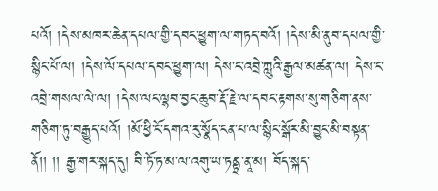པའོ། །དེས་མཁར་ཆེན་དཔལ་གྱི་དབང་ཕྱུག་ལ་གཏད་བའོ། །དེས་མི་ནུབ་དཔལ་གྱི་སྙིང་པོ་ལ། །དེས་ལོ་དཔལ་དབང་ཕྱུག་ལ། དེས་ང་འབྲེ་ཀླུའི་རྒྱལ་མཚན་ལ། དེས་ང་འབྲེ་གསལ་ལེ་ལ། །དེས་ལང་ལྷབ་བྱང་ཆུབ་རྡོ་རྗེ་ལ་དབང་རྟགས་སུ་གཅིག་ནས་གཅིག་ཏུ་བརྒྱུད་པའོ། །མོ་ཕྱི་ངོ་དགའ་རུ་སྣོད་ངན་པ་ལ་སྙིང་སྒོར་མི་བྱུང་མི་བསྟན་ནོ།། །། རྒྱ་གར་སྐད་དུ། བི་ཏོ་ཏ་མ་ལ་འགུ་ཡ་ཏནྟྲ་ནཱ་མ། བོད་སྐད་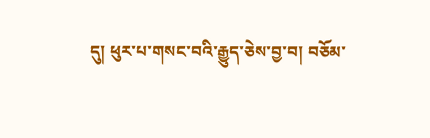དུ། ཕུར་པ་གསང་བའི་རྒྱུད་ཅེས་བྱ་བ། བཅོམ་